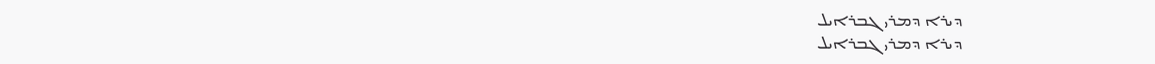ܕܝܪܐ ܕܡܪܝ ܓܒܪܐܝܠ
ܕܝܪܐ ܕܡܪܝ ܓܒܪܐܝܠ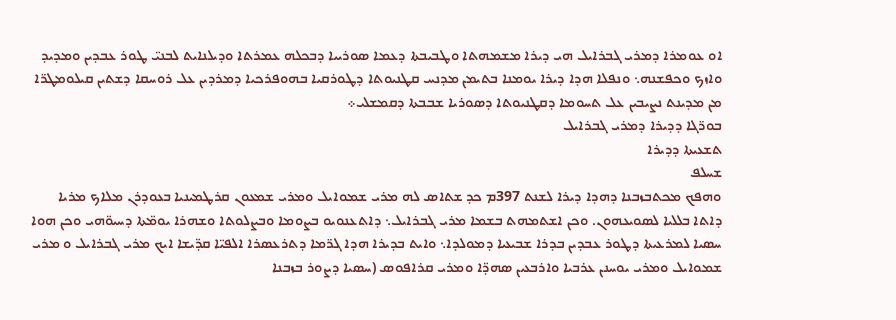ܐܘ ܥܘܡܪܐ ܕܡܪܝ ܓܒܪܐܝܠ ܗܝ ܕܝܪܐ ܡܫܡܗܬܐ ܘܛܒܝܒܬܐ ܕܥܡܐ ܣܘܪܝܝܐ ܕܒܟܠܗ ܥܡܪܬܐ ܘܕܝܠܢܐܝܬ ܠܒܢܝ̈ ܛܘܪ ܥܒܕܝܢ ܘܡܕܝܕ ܘܐܙܟ ܘܟܦܫܢܗ܆ ܘܢܦܠܐ ܗܕܐ ܕܝܪܐ ܝܘܡܢܐ ܒܬܝܡܢ ܡܕܢܚ ܩܛܢܝܘܬܐ ܕܛܘܪܩܝܐ ܒܗܘܦܪܟܝܐ ܕܡܪܕܝܢ ܥܠ ܪܘܚܩܐ ܕܫܬܝܢ ܩܝܠܘܡܛܪ̈ܐ ܡܢ ܡܕܝܢܬ ܢܨܝܒܝܢ ܥܠ ܬܚܘܡܐ ܕܩܛܢܝܘܬܐ ܕܣܘܪܝܐ ܫܒܒܬܐ ܕܩܡܫܠܝ܀
ܒܘܪ̈ܓܐ ܕܕܝܪܐ ܕܡܪܝ ܓܒܪܐܝܠ
ܬܫܥܝܬܐ ܕܕܝܪܐ
ܫܚܠܦ
ܘܗܦܟ ܡܟܬܒܙܒܢܐ ܕܗܕܐ ܕܝܪܐ ܠܫܢܬ 397ܡ ܟܕ ܫܬܐܣ ܠܗ ܡܪܝ ܫܡܘܐܝܠ ܘܡܪܝ ܫܡܥܘܢ ܩܪܛܡܝܢܝܐ ܒܥܘܕܪܢ ܡܠܐܟ ܡܪܝܐ ܕܐܬܐ ܒܠܠܝܐ ܠܣܘܝܥܗܘܢ. ܘܟܢ ܐܫܬܡܗܬ ܒܫܡܐ ܡܪܝ ܓܒܪܐܝܠ܆ ܕܐܬܥܢܘܝܘ ܒܨܘܡܐ ܘܒܨܠܘܬܐ ܘܫܗܪܐ ܝܘܡ̈ܬܐ ܕܚܝܘ̈ܗܝ ܘܟܢ ܗܘܐ ܚܣܝܐ ܠܡܪܥܝܬܐ ܕܛܘܪ ܥܒܕܝܢ ܒܕܪܐ ܫܒܝܥܝܐ ܕܡܘܠܕܐ܆ ܘܐܝܬ ܒܕܝܪܐ ܗܕܐ ܓܪ̈ܡܐ ܕܬܪܥܣܪܐ ܐܠܦܝ̈ܐ ܩܕ̈ܝܫܐ ܐܝܟ ܡܪܝ ܓܒܪܐܝܠ ܘ ܡܪܝ ܫܡܘܐܝܠ ܘܡܪܝ ܝܘܚܢܢ ܥܪܒܝܐ ܘܐܪܒܥܝܢ ܣܗܕ̈ܐ ܘܡܪܝ ܩܪܐܦܘܣ (ܚܣܝܐ ܕܨܘܪ ܒܙܒܢܐ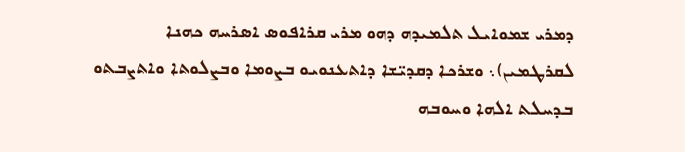ܕܡܪܝ ܫܡܘܐܝܠ ܬܠܡܝܕܗ ܕܗܘ ܡܪܝ ܩܪܐܦܘܣ ܐܣܪܚܗ ܟܗܢܐ ܠܩܪܛܡܝܢ)܆ ܘܫܪܟܐ ܕܩܕܝ̈ܫܐ ܕܐܬܥܢܘܝܘ ܒܨܘܡܐ ܘܒܨܠܘܬܐ ܘܐܬܨܒܬܘ ܒܕܚܠܬ ܐܠܗܐ ܘܚܘܒܗ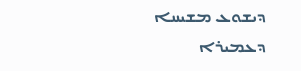ܕܝܫܘܥ ܡܫܝܚܐ ܕܥܡܝܪܐ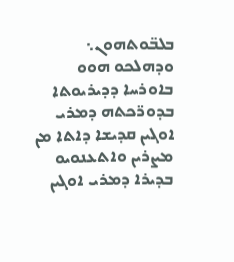ܒܠܒ̈ܘܬܗܘܢ܆ ܘܕܗܠܟܘ ܗܘܘ ܒܐܘܪܚܐ ܕܕܝܪܝܘܬܐ ܒܕܘܪ̈ܟܬܗ ܕܡܪܝ ܐܘܓܝܢ ܩܕܝܫܐ ܕܐܬܐ ܡܢ ܡܨܪܝܢ ܘܐܬܥܢܘܝܘ ܒܕܝܪܐ ܕܡܪܝ ܐܘܓܝܢ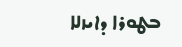ܒܛܘܪܐ ܕܐܝܙܠܐ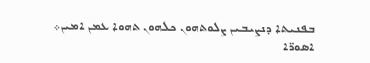ܒܦܢܝܬܐ ܕܢܨܝܒܝܢ ܨܠܘܬܗܘܢ ܟܠܗܘܢ ܬܗܘܐ ܥܡܢ ܐܡܝܢ܀
ܐܣܘܪ̈ܐ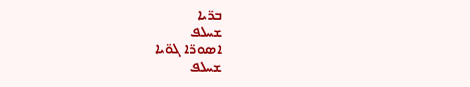ܒܪ̈ܝܐ
ܫܚܠܦ
ܐܣܘܪ̈ܐ ܓܘ̈ܝܐ
ܫܚܠܦ